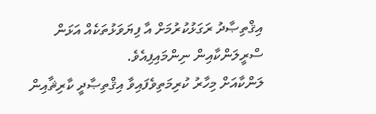އިޤްތިޞާދު ރަގަޅުކުރުމަށް އާ ފިޔަވަޅުތަކެއް އަޅަން ސްރީލަންކާއިން ނިންމައިފިއެވެ.
ލަންކާއަށް މިހާރު ކުރިމަތިވެފައިވާ އިޤްތިޞާދީ ކާރިޘާއިން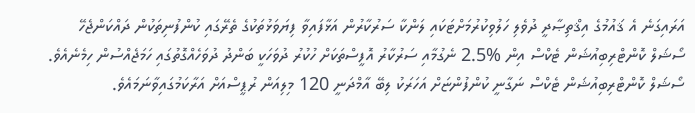އަރައިގަނެ އެ ޤައުމުގެ އިޤްތިޞާދީ ދުވެލި ހަލުވިކުރުމަށްޓަކައި ލަންކާ ސަރުކާރުން އަޅާފައިވާ ފިޔަވަޅުތަކުގެ ތެރޭގައި ކުންފުނިތަކުން ދައްކަންޖެހޭ ސޯޝަލް ކޮންޓްރިބިއުޝަން ޓެކްސް އިން %2.5 ނެގުމާއި ސަރުކާރު އޮފީސްތަކަށް ހުކުރު ދުވަހަކީ ބަންދު ދުވަހެއްގޮތުގައި ހަމަޖެއްސުން ހިމެނެއެވެ. ސޯޝަލް ކޮންޓްރިބިއުޝަން ޓެކްސް ނަގާނީ ކުންފުންޏަށް އަހަރަކު ލިބޭ އާމްދަނީ 120 މިލިއަން ރުޕީސްއަށް އަރާކަމުގައިވާނަމައެވެ.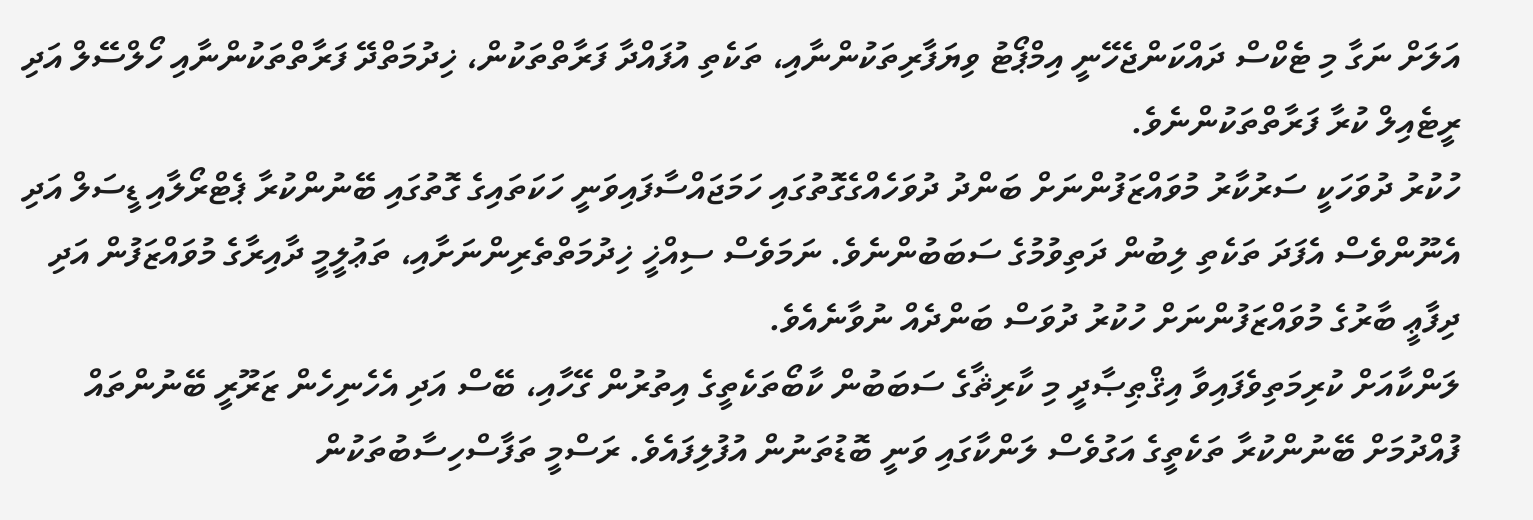އަލަށް ނަގާ މި ޓެކްސް ދައްކަންޖެހޭނީ އިމްޕޯޓު ވިޔަފާރިތަކުންނާއި، ތަކެތި އުފައްދާ ފަރާތްތަކުން، ޚިދުމަތްދޭ ފަރާތްތަކުންނާއި ހޯލްސޭލް އަދި ރީޓެއިލް ކުރާ ފަރާތްތަކުންނެވެ.
ހުކުރު ދުވަހަކީ ސަރުކާރު މުވައްޒަފުންނަށް ބަންދު ދުވަހެއްގެގޮތުގައި ހަމަޖައްސާފައިވަނީ ހަކަތައިގެ ގޮތުގައި ބޭނުންކުރާ ޕެޓްރޯލާއި ޑީސަލް އަދި އެނޫންވެސް އެފަދަ ތަކެތި ލިބުން ދަތިވުމުގެ ސަބަބުންނެވެ. ނަމަވެސް ސިއްޚީ ޚިދުމަތްތެރިންނަށާއި، ތަޢުލީމީ ދާއިރާގެ މުވައްޒަފުން އަދި ދިފާޢީ ބާރުގެ މުވައްޒަފުންނަށް ހުކުރު ދުވަސް ބަންދެއް ނުވާނެއެވެ.
ލަންކާއަށް ކުރިމަތިވެފައިވާ އިޤްޠިޞާދީ މި ކާރިޘާގެ ސަބަބުން ކާބޯތަކެތީގެ އިތުރުން ގޭހާއި، ބޭސް އަދި އެހެނިހެން ޒަރޫރީ ބޭނުންތައް ފުއްދުމަށް ބޭނުންކުރާ ތަކެތީގެ އަގުވެސް ލަންކާގައި ވަނީ ބޮޑުތަނުން އުފުލިފައެވެ. ރަސްމީ ތަފާސްހިސާބުތަކުން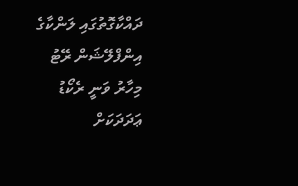ދައްކާގޮތުގައި ލަންކާގެ އިންފްލޭޝަން ރޭޓު މިހާރު ވަނީ ރެކޯޑު ޢަދަދަކަށް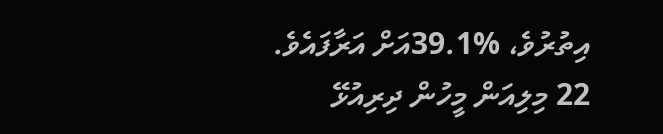އިތުރުވެ، %39.1އަށް އަރާފައެވެ.
22 މިލިއަން މީހުން ދިރިއުޅޭ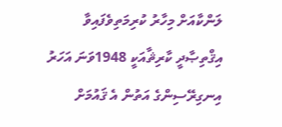ލަންކާއަށް މިހާރު ކުރިމަތިވެފައިވާ އިޤްތިޞާދީ ކާރިޘާއަކީ 1948ވަނަ އަހަރު އިނގިރޭސިންގެ އަތުން އެ ޤައުމަށް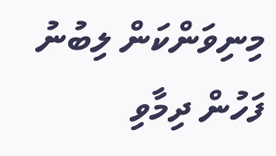މިނިވަންކަން ލިބުނު ފަހުން ދިމާވި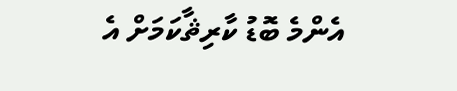އެންމެ ބޮޑު ކާރިޘާކަމަށް އެ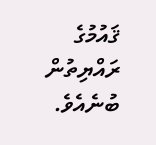ޤައުމުގެ ރައްޔިތުން ބުނެއެވެ.